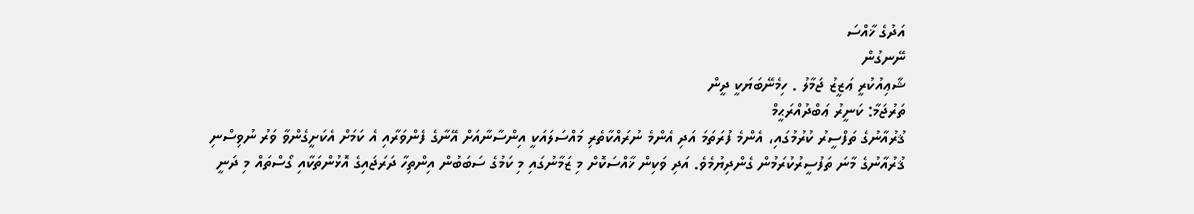އަދުގެ ޚާއްސަ
ނޭނގުން
ޝާޢިއުކުރީ ޢަޒީޒު ޖަމާލު . ހިމެނޭބަޔަކީ ދީން
ތަރުޖަމާ: ކަނީރު ޢަބްދުއްރަޙީމް
ޤުރުއާނުގެ ތަފްސީރު ކުރުމުގައި، އެންމެ ފުރަތަމަ އަދި އެންމެ ނުރައްކާތެރި މައްސަލައަކީ އިންސާނާއަށް އޭނާގެ ފެންވަރާއި އެ ކަމަށް އެކަށީގެންވާ ވަރު ނުވިސްނި ޤުރުއާނުގެ މާނަ ތަފުސީރުކުރަމުން ގެންދިޔުމެވެ. އަދި ވަކިން ޚާއްސަކޮށް މި ޒަމާނުގައި މި ކަމުގެ ސަބަބުން އިންތިހާ ދަރަޖައިގެ އޮޅުންތަކާއި ގޯސްތައް މި ދަނީ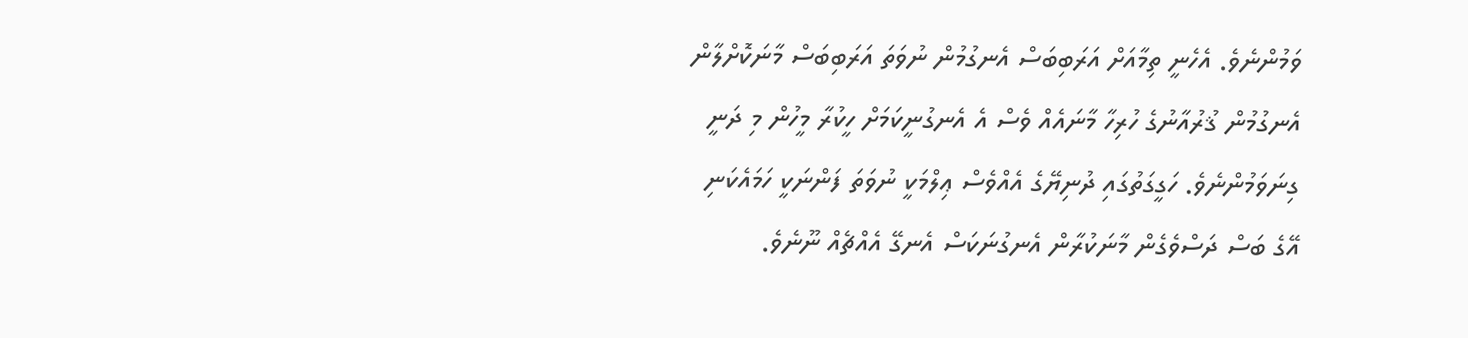ވަމުންނެވެ. އެހެނީ ތިމާއަށް އަރަބިބަސް އެނގުމުން ނުވަތަ އަރަބިބަސް މާނަކޮށްލާން އެނގުމުން ޤުރުއާނުގެ ހުރިހާ މާނައެއް ވެސް އެ އެނގުނީކަމަށް ހީކުރާ މީހުން މި ދަނީ ގިނަވަމުންނެވެ. ހަގީގަތުގައި ދުނިޔޭގެ އެއްވެސް ޢިލްމަކީ ނުވަތަ ފަންނަކީ ހަމައެކަނި އޭގެ ބަސް ދަސްވެގެން މާނަކުރާން އެނގުނަކަސް އެނގޭ އެއްޗެއް ނޫނެވެ.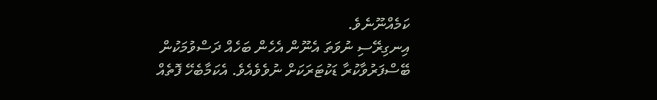ކަމެއްނޫނެވެ.
އިނގިރޭސި ނުވަތަ އެނޫން އެހެން ބަހެއް ދަސްވުމަކުން ބޭސްފަރުވާކުރާ ޑަކުޓަރަކަށް ނުވެވެއެވެ. އެކަމާބެހޭ ފޮތެއް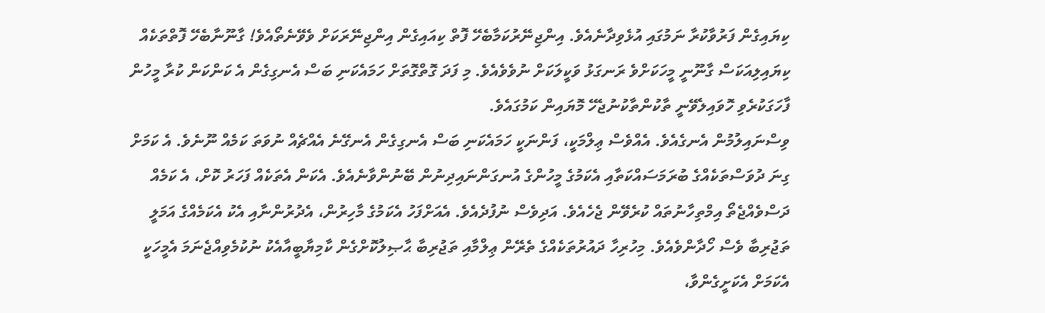ކިޔައިގެން ފަރުވާކުރާ ނަމުގައި އުޅެވިދާނެއެވެ. އިންޖިނޭރުކަމާބެހޭ ފޮތް ކިއައިގެން އިންޖިނޭރަކަށް ވެވޭނެތޯއެވެ! ގާނޫނާބެހޭ ފޮތްތަކެއް ކިޔައިލިއަކަސް ގާނޫނީ މީހަކަށްވެ ރަނގަޅު ވަކީލަކަށް ނުވެވެއެވެ. މި ފަދަ ގޮތްގޮތަށް ހަމައެކަނި ބަސް އެނގިގެން އެ ކަންކަން ކުރާ މީހުން ފާހަގަކުރެވި ހޮވައިލެވޭނީ ތާކުންތާކުނުޖެހޭ މޮޔައިން ކަމުގައެވެ.
ވިސްނައިލުމުން އެނގެއެވެ. އެއްވެސް ޢިލްމަކީ، ފަންނަކީ ހަމައެކަނި ބަސް އެނގިގެން އެނގޭނެ އެއްޗެއް ނުވަތަ ކަމެއް ނޫނެވެ. އެ ކަމަށް ގިނަ ދުވަސްތަކެއްގެ ބުރަމަސައްކަތާއި އެކަމުގެ މީހުންގެ އުނގަންނައިދިނުން ބޭނުންވާނެއެވެ. އެކަން އެތަކެއް ފަހަރު ކޮށް، އެ ކަމެއް ދަސްވެއްޖެތޯ އިމްތިހާނުތައް ކުރެވޭން ޖެހެއެވެ. އަދިވެސް ނުފުދެއެވެ. އެއަށްފަހު އެކަމުގެ މާހިރުން، އެދުރުންނާއި އެކު އެކަމެއްގެ އަމަލީ ތަޖުރިބާ ވެސް ހޯދާންވެއެވެ. މިހުރިހާ ދައުރުތަކެއްގެ ތެރޭން ޢިލްމާއި ތަޖުރިބާ ޙާޞިލުކޮށްގެން ކާމިޔާބީއާއެކު ނުކުމެވިއްޖެނަމަ އެމީހަކީ އެކަމަށް އެކަށީގެންވާ،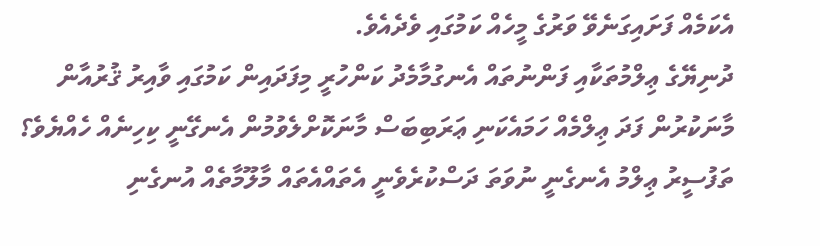އެކަމެއް ފަށައިގަނެވޭ ވަރުގެ މީހެއް ކަމުގައި ވެދެއެވެ.
ދުނިޔޭގެ ޢިލްމުތަކާއި ފަންނުތައް އެނގުމާމެދު ކަންހުރީ މިފަދައިން ކަމުގައި ވާއިރު ޤުރުއާން މާނަކުރުން ފަދަ ޢިލްމެއް ހަމައެކަނި ޢަރަބިބަސް މާނަކޮށްލެވުމުން އެނގޭނީ ކިހިނެއް ހެއްޔެވެ؟ ތަފުސީރު ޢިލްމު އެނގެނީ ނުވަތަ ދަސްކުރެވެނީ އެތައްއެތައް މާލޫމާތެއް އުނގެނި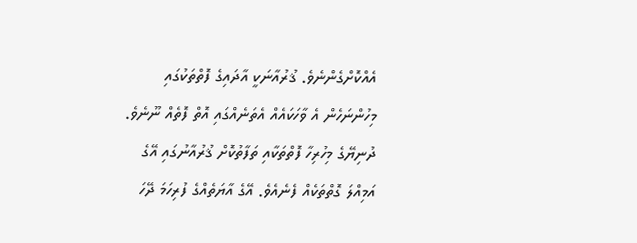އެއްކޮށްގެންނެވެ. ޤުރުއާނަކީ އާދައިގެ ފޮތްތަކުގައި މިހުންނަހެން އެ ވާހަކައެއް އެތަނެއްގައި އޮތް ފޮތެއް ނޫނެވެ. ދުނިޔޭގެ މިހުރިހާ ފޮތްތަކާއި ތަފާތުކޮށް ޤުރުއާނުގައި އޭގެ އަމިއްލަ ގޮތްތަކެއް ފެނެއެވެ. އޭގެ އާޔަތެއްގެ ފުރިހަމަ ދޭހަ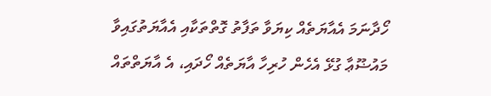ހޯދާނަމަ އެއާޔަތެއް ކިޔަވާ ތަފާތު ގޮތްތަކާއި އެއާޔަތުގައިވާ މައުޟޫޢާ ގުޅޭ އެހެން ހުރިހާ އާޔަތެއް ހޯދައި، އެ އާޔަތްތައް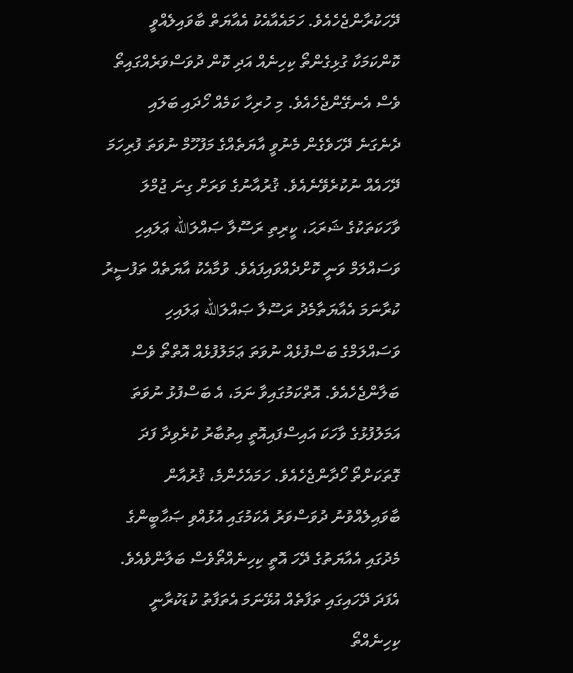ދޭހަކުރާންޖެހެއެވެ. ހަމައެއާއެކު އެއާޔަތް ބާވައިލެއްވީ ކޮންކަމަކާ ގުޅިގެންތޯ ކިހިނެއް އަދި ކޮން ދުވަސްވަރެއްގައިތޯ ވެސް އެނގޭންޖެހެއެވެ. މި ހުރިހާ ކަމެއް ހޯދައި ބަލައި ދެނެގަނެ ދޭހަވެގެން މެނުވީ އާޔަތެއްގެ މަފުހޫމް ނުވަތަ ފުރިހަމަ ދޭހައެއް ނުކުރެވޭނެއެވެ. ޤުރުއާނުގެ ވަރަށް ގިނަ ޖުމްލަ ވާހަކަތަކުގެ ޝަރަޙަ، ކީރިތި ރަސޫލާ ޞައްލަالله ޢަލައިހި ވަސައްލަމް ވަނީ ކޮށްދެއްވައިފައެވެ. ވުމާއެކު އާޔަތެއް ތަފުސީރު ކުރާނަމަ އެއާޔަތާމެދު ރަސޫލާ ޞައްލަالله ޢަލައިހި ވަސައްލަމްގެ ބަސްފުޅެއް ނުވަތަ ޢަމަލުފުޅެއް އޮތްތޯ ވެސް ބަލާންޖެހެއެވެ. އޮތްކަމުގައިވާ ނަމަ، އެ ބަސްފުޅު ނުވަތަ އަމަލުފުޅުގެ ވާހަކަ އައިސްފައިއޮތީ އިތުބާރު ކުރެވިދާ ފަދަ ގޮތަކަށްތޯ ހޯދާންޖެހެއެވެ. ހަމައެހެންމެ، ޤުރުއާން ބާވައިލެއްވުނު ދުވަސްވަރު އެކަމުގައި އުޅުއްވި ޞަޙާބީންގެ މެދުގައި އެއާޔަތުގެ ދޭހަ އޮތީ ކިހިނެއްތޯވެސް ބަލާންވެއެވެ. އެފަދަ ދޭހައިގައި ތަފާތެއް އުޅޭނަމަ އެތަފާތު ކުޑަކުރާނީ ކިހިނެއްތޯ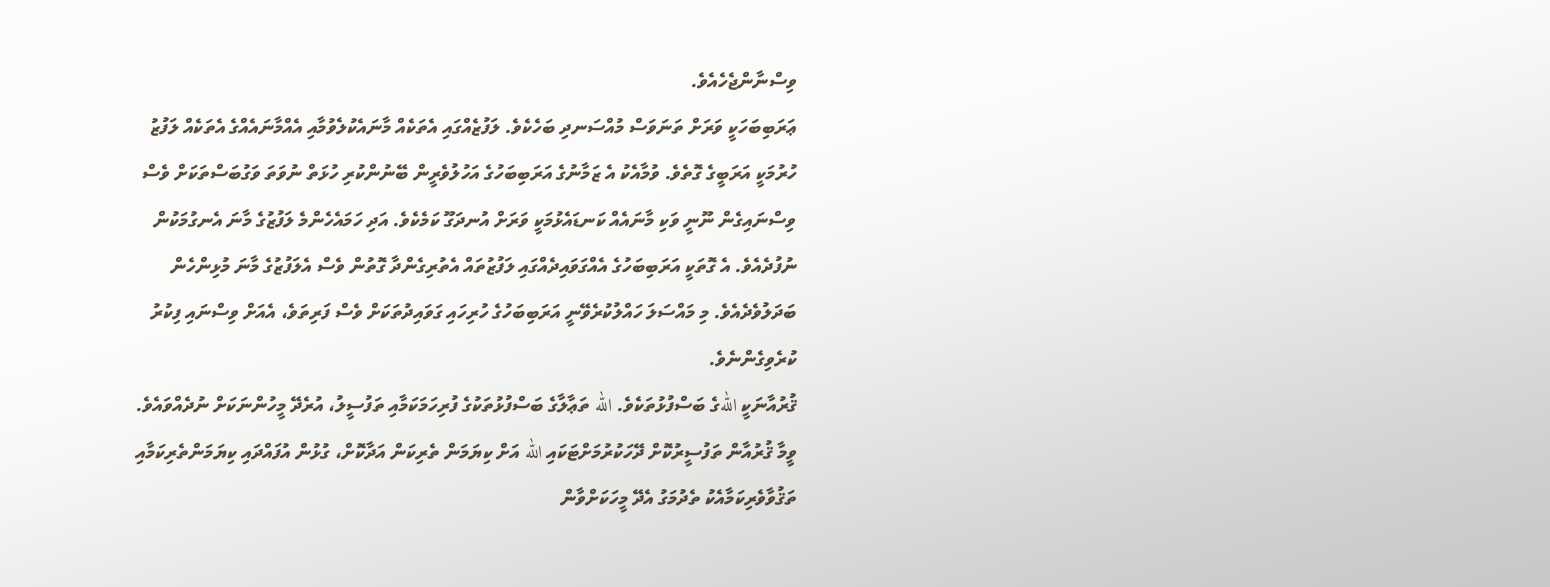ވިސްނާންޖެހެއެވެ.
ޢަރަބިބަހަކީ ވަރަށް ތަނަވަސް މުއްސަނދި ބަހެކެވެ. ލަފުޒެއްގައި އެތަކެއް މާނައެކުލެވުމާއި އެއްމާނައެއްގެ އެތަކެއް ލަފުޒު ހުރުމަކީ އަރަބީގެ ގޮތެވެ. ވުމާއެކު އެ ޒަމާނުގެ އަރަބިބަހުގެ އަހުލުވެރީން ބޭނުންކުރި ހުޅަތް ނުވަތަ ވަގުބަސްތަކަށް ވެސް ވިސްނައިގެން ނޫނީ ވަކި މާނައެއް ކަނޑައެޅުމަކީ ވަރަށް އުނދަގޫ ކަމެކެވެ. އަދި ހަމައެހެންމެ ލަފުޒުގެ މާނަ އެނގުމަކުން ނުފުދެއެވެ. އެ ގޮތަކީ އަރަބިބަހުގެ އެއްގަވައިދެއްގައި ލަފުޒުތައް އެތުރިގެންދާ ގޮތުން ވެސް އެލަފުޒުގެ މާނަ މުޅިންހެން ބަދަލުވެދެއެވެ. މި މައްސަލަ ހައްލުކުރެވޭނީ އަރަބިބަހުގެ ހުރިހައި ގަވައިދުތަކަށް ވެސް ފަރިތަވެ، އެއަށް ވިސްނައި ފިކުރު ކުރެވިގެންނެވެ.
ޤުރުއާނަކީ اللهގެ ބަސްފުޅުތަކެވެ. الله ތަޢާލާގެ ބަސްފުޅުތަކުގެ ފުރިހަމަކަމާއި ތަފުސީލު، އުރެދޭ މީހުންނަކަށް ނުދެއްވައެވެ. ވީމާ ޤުރުއާން ތަފުސީރުކޮށް ދޭހަކުރުމަށްޓަކައި الله އަށް ކިޔަމަން ތެރިކަން އަދާކޮށް، ގުޅުން އުފައްދައި ކިޔަމަންތެރިކަމާއި ތަޤުވާވެރިކަމާއެކު ތެދުމަގު އެދޭ މީހަކަށްވާން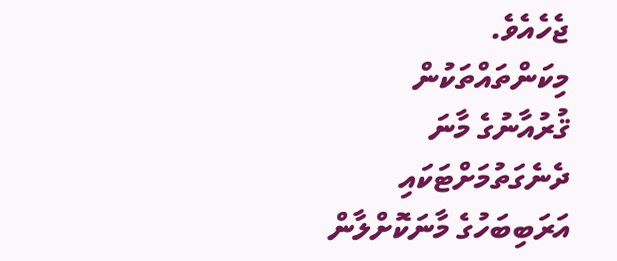ޖެހެއެވެ.
މިކަންތައްތަކުން ޤުރުއާނުގެ މާނަ ދެނެގަތުމަށްޓަކައި އަރަބިބަހުގެ މާނަކޮށްލާން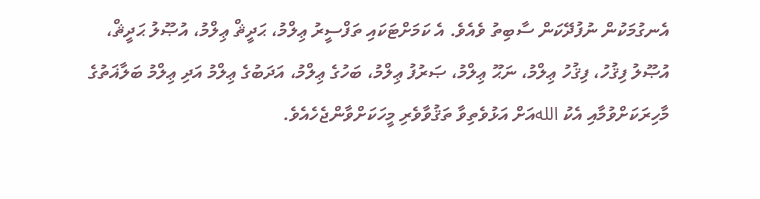އެނގުމަކުން ނުފުދޭކަން ސާބިތު ވެއެވެ. އެ ކަމަށްޓަކައި ތަފްސީރު ޢިލްމު، ޙަދީޘް ޢިލްމު، އުޞޫލު ޙަދީޘް، އުޞޫލު ފިޤުހު، ފިޤުހު ޢިލްމު، ނަޙޫ ޢިލްމު، ޞަރުފު ޢިލްމު، ބަހުގެ ޢިލްމު، އަދަބުގެ ޢިލްމު އަދި ޢިލްމު ބަލާޣަތުގެ މާހިރަކަށްވުމާއި އެކު اللهއަށް އަޅުވެތިވާ ތަޤުވާވެރި މީހަކަށްވާންޖެހެއެވެ.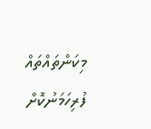މިކަންތައްތައް ފުރިހަމަނުކޮށް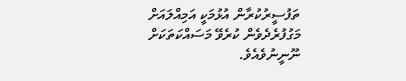ތަފުސީރުކުރާން އުޅުމަކީ އަމިއްލައަށް މަގުފުރެދެވެން ކުރެވޭ މަސައްކަތަކަށް ނޫނީނުވެއެވެ.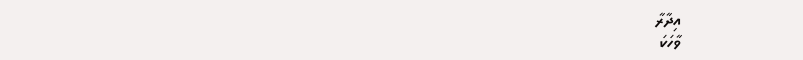އިދާރާ
ވާހަކަ